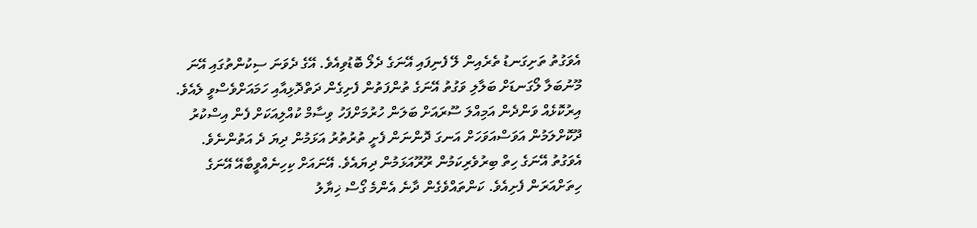އެވަގުތު ތަށިގަނޑު ތެރެއިން ލޭ ފެނިފައި އޭނަގެ ދެލޯ ބޮޑުވިއެވެ. އޭގެ ދެވަނަ ސިކުންތުގައި އޭނަ މޫނުބަލާ ލޯގަނޑަށް ބަލާލި ވަގުތު އޭނަގެ ތުންފަތުން ފެށިގެން ދަތްދޮޅިއާއި ހަމައަށްވެސްވީ ލެއެވެ. އިރުކޮޅެއް ވަންދެން އަމިއްލަ ސޫރައަށް ބަލަން ހުރުމަށްފަހު ވިސާމް ކުއްލިއަކަށް ފެން އިސްކުރު ދޫކޮށްލަމުން އަވަސްއަވަހަށް އަނގަ ދޮންނަން ފެށީ ތުރުތުރު އަޅަމުން ދިޔަ ދެ އަތުންނެވެ. އެވަގުތު އޭނަގެ ހިތް ބިރުވެރިކަމުން ރޫރޫއަޅަމުން ދިޔައެވެ. އޭނައަށް ކިހިނެއްވީބާއޭ އޭނަގެ ހިތަށްއަރަން ފެށިއެވެ. ކަންތައްވެގެން ދާނެ އެންމެ ގޯސް ޚިޔާލު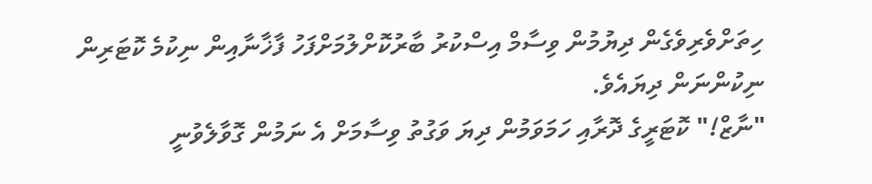ހިތަށްވެރިވެގެން ދިޔުމުން ވިސާމް އިސްކުރު ބާރުކޮށްލުމަށްފަހު ފާޚާނާއިން ނިކުމެ ކޮޓަރިން ނިކުންނަން ދިޔައެވެ.
"ނާޒް!" ކޮޓަރީގެ ދޮރާއި ހަމަވަމުން ދިޔަ ވަގުތު ވިސާމަށް އެ ނަމުން ގޮވާލެވުނީ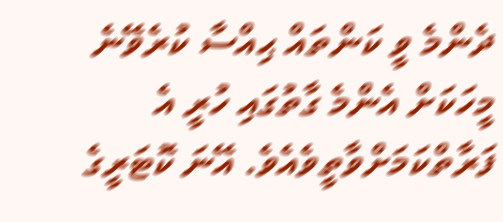ދެންމެ ވީ ކަންތައް ޙިއްސާ ކުރެވޭނެ މީހަކަށް އެންމެ ގާތުގައި ހުރީ އެ ފަރާތްކަމަށްވާތީވެއެވެ. އޭނަ ކޮޓަރީގެ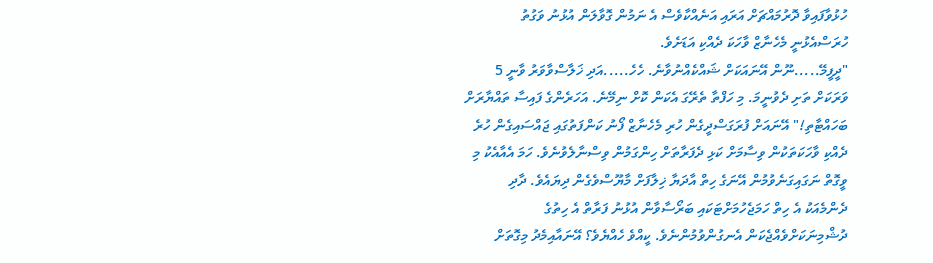ހުޅުވާފައިވާ ދޮރުމައްޗަށް އަރައި އަނެއްކާވެސް އެ ނަމުން ގޮވާލަން އުޅުނު ވަގުތު ހުރަސްއެޅުނީ މެހެނާޒް ވާހަކަ ދެއްކި އަޑަށެވެ.
"ދީފީމޭ.....ނޫން އޭނައަކަށް ޝައްކެއްނުވާނެ. ހެހެ.....އަދި ޚަލާސްވާވަރު ވާނީ 5 ވަރަކަށް ތަށި ދެވުނީމަ. މި ހަފްތާ ތެރޭގަ އެކަން ކޮށް ނިމޭނެ. އަހަރެންގެ ފައިސާ ތައްޔާރަށް ބަހައްޓާތި!" އޭނައަށް ފުރަގަސްދީގެން ހުރި މެހެނާޒް ފޯނު ކަންފަތުގައި ޖައްސައިގެން ހުރެ ދެއްކި ވާހަކަތަކުން ވިސާމަށް ކަޅި ދެފަރާތަށް ހިންގަމުން ވިސްނާލެވުނެވެ. ހަމަ އެއާއެކު މި ވީގޮތް ނަގައިގަނެވުމުން އޭނަގެ ހިތް އާދަޔާ ޚިލާފަށް މާޔޫސްވެގެން ދިޔައެވެ. ދާދި ދެންމެއަކު އެ ހިތް ހަމަޖެހުމަށްޓަކައި ބަރޯސާވާން އުޅުނު ފަރާތް އެ ހިތުގެ ދުޝްމިނަކަށްވެއްޖެކަން އެނގުންވުމުންނެވެ. ކީއްވެ ހެއްޔެވެ؟ އޭނައާއިމެދު މިގޮތަށް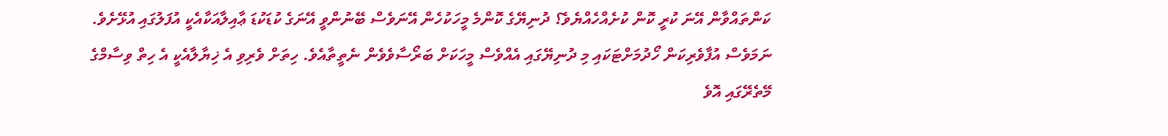ކަންތައްވާން އޭނަ ކުރީ ކޮން ކުށެއްހެއްޔެވެ؟ ދުނިޔޭގެ ކޮންމެ މީހަކުހެން އޭނަވެސް ބޭނުންވީ އޭނަގެ ކުޑަކުޑަ ޢާއިލާއަކާއެކީ އުފަލުގައި އުޅޭށެވެ. ނަމަވެސް އުފާވެރިކަން ހޯދުމަށްޓަކައި މި ދުނިޔޭގައި އެއްވެސް މީހަކަށް ބަރޯސާވެވެން ނެތީތާއެވެ. ހިތަށް ވެރިވި އެ ޚިޔާލާއެކީ އެ ހިތް ވިސާމްގެ މޭތެރޭގައި އޮވެ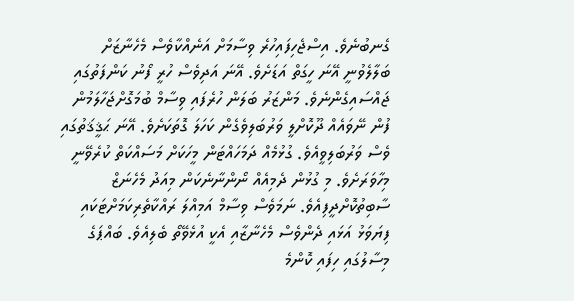ގެނބުނެވެ. އިސްޖެހިފައިހުރެ ވިސާމަށް އަނެއްކާވެސް މެހެނާޒަށް ބަލާލެވުނީ އޭނަ ހީގަތް އަޑަށެވެ. އޭނަ އަދިވެސް ހުރީ ފޯނު ކަންފަތުގައި ޖައްސައިގެންނެވެ. މަންޒަރު ބަލަން ހުރެފައި ވިސާމް ބުމަގޮށްޖަހާލަމުން ފުން ނޭވައެއް ދޫކޮށްލީ ވަރުބަލިވެގެން ކަހަލަ ގޮތަކަށެވެ. އޭނަ ޙަޤީޤަތުގައި ވެސް ވަރުބަލިވީއެވެ. ގުޅުމެއް ދަމަހައްޓަން މީހަކަށް މަސައްކަތް ކުރެވޭނީ މިހާވަރަށެވެ. މި ގުޅުން ދެމިއެއް ނޯންނާނެކަން މިއަދު މެހެނަޒް ސާބިތުކޮށްދީފިއެވެ. ނަމަވެސް ވިސާމް އަމިއްލަ ރައްކާތެރިކަމަށްޓަކައި ފިޔަވަޅު އަޅައި ދެންވެސް މެހެނާޒާއި އެކީ އުޅެވޭތޯ ބެލިއެވެ. ބައްޕަގެ މިސާލުގައި ހިފައި ކޮންމެ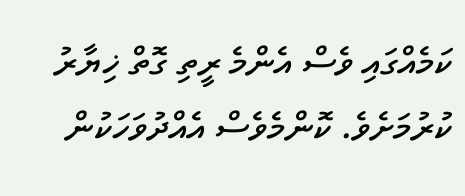ކަމެއްގައި ވެސް އެންމެ ރީތި ގޮތް ޚިޔާރު ކުރުމަށެވެ. ކޮންމެވެސް އެއްދުވަހަކުން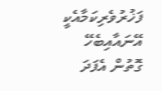ފަޚުރުވެރިކަމާއެކީ އޭނައާއިބެހޭ ގޮތުން އެފަދަ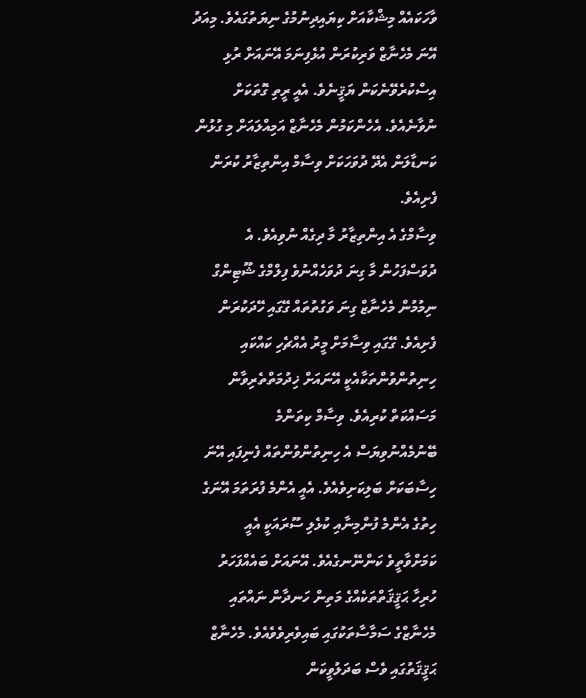ވާހަކައެއް މިޝްކާއަށް ކިޔައިދިނުމުގެ ނިޔަތުގައެވެ. މިއަދު އޭނަ މެހެނާޒް ވަރިކުރަން އުޅެފިނަމަ އޭނައަށް ރުޅި އިސްކުރެވޭނެކަން ޔަޤީނެވެ. އެއީ ރީތި ގޮތަކަށް ނުވާނެއެވެ. އެހެންކަމުން މެހެނާޒް އަމިއްލައަށް މި ގުޅުން ކަނޑާލަން އެދޭ ދުވަހަކަށް ވިސާމް އިންތިޒާރު ކުރަން ފެށިއެވެ.
ވިސާމްގެ އެ އިންތިޒާރު މާ ދިގެއް ނުވިއެވެ. އެ ދުވަސްފަހުން މާ ގިނަ ދުވަހެއްނުވެ ފިލްމްގެ ޝޫޓިންގް ނިމުމުން މެހެނާޒް ގިނަ ވަގުތުތައް ގޭގައި ހޭދަކުރަން ފެށިއެވެ. ގޭގައި ވިސާމަށް މީރު އެއްޗެހި ކައްކައި ހިނިތުންވުންތަކާއެކީ އޭނައަށް ޚިދުމަތްތެރިވާން މަސައްކަތް ކުރިއެވެ. ވިސާމް ކިތަންމެ ބޭނުމެއްނުވިޔަސް އެ ހިނިތުންވުންތައް ފެނިފައި އޭނަ ހިސާބަކަށް ބަލިކަށިވެއެވެ. އެއީ އެންމެ ފުރަތަމަ އޭނަގެ ހިތުގެ އެންމެ ފުންމިނާއި ކުޅެލި ސޫރައަކީ އެއީ ކަމަށްވާތީވެ ކަންނޭނގެއެވެ. އޭނައަށް ބައެއްފަހަރު ހުރިހާ ޙަޤީޤަތްތަކެއްގެ މަތިން ހަނދާން ނައްތައި މެހެނާޒްގެ ސަމާސާތަކުގައި ބައިވެރިވެވެއެވެ. މެހެނާޒް ޙަޤީޤަތުގައި ވެސް ބަދަލުވީކަން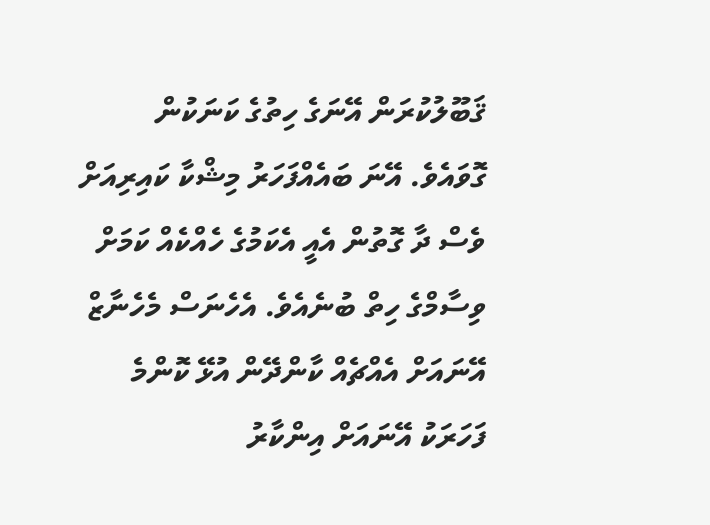ޤަބޫލުކުރަން އޭނަގެ ހިތުގެ ކަނަކުން ގޮވައެވެ. އޭނަ ބައެއްފަހަރު މިޝްކާ ކައިރިއަށް ވެސް ދާ ގޮތުން އެއީ އެކަމުގެ ހެއްކެއް ކަމަށް ވިސާމްގެ ހިތް ބުނެއެވެ. އެހެނަސް މެހެނާޒް އޭނައަށް އެއްޗެއް ކާންދޭން އުޅޭ ކޮންމެ ފަހަރަކު އޭނައަށް އިންކާރު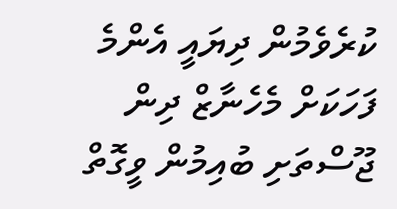ކުރެވެމުން ދިޔައީ އެންމެ ފަހަކަށް މެހެނާޒް ދިން ޖޫސްތަށި ބުއިމުން ވީގޮތް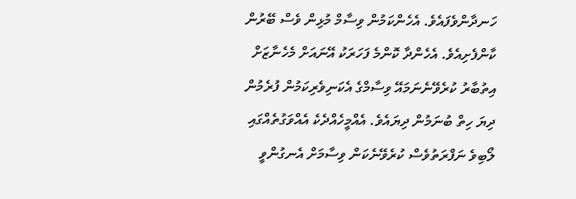ހަނދާންވެފައެވެ. އެހެންކަމުން ވިސާމް މުޅިން ވެސް ބޭރުން ކާންފެށިއެވެ. އެހެންދާ ކޮންމެ ފަހަރަކު އޭނައަށް މެހެނާޒަށް އިތުބާރު ކުރެވޭނެނަމައޭ ވިސާމްގެ އެކަނިވެރިކަމުން ފުރެމުން ދިޔަ ހިތް ބުނަމުން ދިޔައެވެ. އެއްމީހެއްދެކެ އެއްވަގުތެއްގައި ލޯބިވެ ނަފްރަތުވެސް ކުރެވޭނެކަން ވިސާމަށް އެނގުންވީ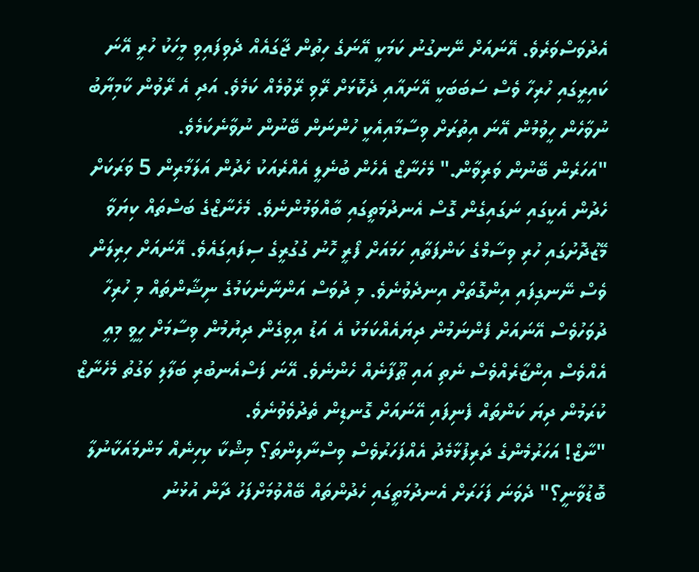އެދުވަސްވަރެވެ. އޭނައަށް ނޭނގުނު ކަމަކީ އޭނަގެ ހިތުން ޖާގައެއް ދެވިފައިވި މީހަކު ހުރީ އޭނަ ކައިރީގައި ހުރިހާ ވެސް ސަބަބަކީ އޭނައާއި ދެކޮޅަށް ރޭވި ރޭވުމެއް ކަމެވެ. އަދި އެ ރޭވުން ކާމިޔާބު ނުވާހެން ހީވުމުން އޭނަ އިތުރަށް ވިސާމާއިއެކީ ހުންނަން ބޭނުން ނުވާނެކަމެވެ.
"އަހަރެން ބޭނުން ވަރިވާން." މެހެނާޒް އެހެން ބުނެލީ އެއްރެއަކު ހެދުން އަލަމާރިން 5 ވަރަކަށް ހެދުން އެކީގައި ނަގައިގެން ގޮސް އެނދުމަތީގައި ބާއްވަމުންނެވެ. މެހެނާޒްގެ ބަސްތައް ކިޔަވާ މޭޒުދޮށުގައި ހުރި ވިސާމްގެ ކަންފަތާއި ހަމައަށް ފޯރީ ހޮނު ގުގުރީގެ ސިފައިގައެވެ. އޭނައަށް ހިރިލަން ވެސް ނޭނގިފައި އިންގޮތަށް އިނދެވުނެވެ. މި ދުވަސް އަންނާނެކަމުގެ ނިޝާންތައް މި ހުރިހާ ދުވަހުވެސް އޭނައަށް ފެންނަމުން ދިޔައެއްކަމަކު އެ އަޑު އިވިގެން ދިޔުމުން ވިސާމަށް ހީވީ މިއީ އެއްވެސް އިންޒާރެއްވެސް ނެތި އައި ޠޫފާނެއް ހެންނެވެ. އޭނަ ފަސްއެނބުރި ބަލާލި ވަގުތު މެހެނާޒް ކުރަމުން ދިޔަ ކަންތައް ފެނިފައި އޭނައަށް ގޮނޑިން ތެދުވެވުނެވެ.
"ނާޒް! އަހަރުމެންގެ ދަރިފުޅާމެދު އެއްފަހަރުވެސް ވިސްނާލިންތަ؟ މިޝްކާ ކިހިނެއް މަންމައަކާނުލާ ބޮޑުވާނީ؟" ދެވަނަ ފަހަރަށް އެނދުމަތީގައި ހެދުންތައް ބޭއްވުމަށްފަހު ދާން އުޅުނު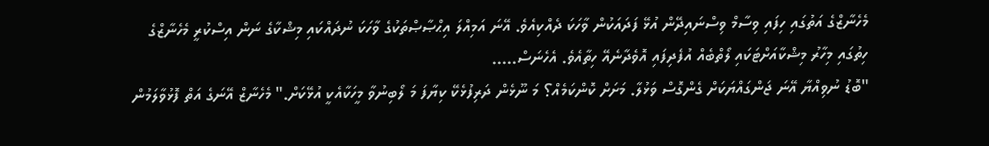މެހެނާޒްގެ އަތުގައި ހިފައި ވިސާމް ވިސްނައިދޭން އުޅޭ ފަދައަކުން ވާހަކަ ދެއްކިއެވެ. އޭނަ އަމިއްލަ އިޙްޞާޞްތަކުގެ ވާހަކަ ނުދައްކައި މިޝްކާގެ ނަން އިސްކުރީ މެހެނާޒްގެ ހިތުގައި މިހާރު މިޝްކާއަށްޓަކައި ލޯތްބެއް އުފެދިފައި އޮވެދާނެއޭ ހިތާއެވެ. އެހެނަސް.....
"ބޮޑު ނުވިއްޔާ އޭނަ ޖަންގައްޔަކަށް ގެންގޮސް ވަޅުލާ. މަށަށް ކޮންކަމެއް؟ މަ ނޫޅެން ދަރިފުޅެކޭ ކިޔާފަ މަ ލޯބިނުވާ މީހަކާއެކީ އުޅޭކަށް." މެހެނާޒް އޭނަގެ އަތް ފޮޅުވާލަމުން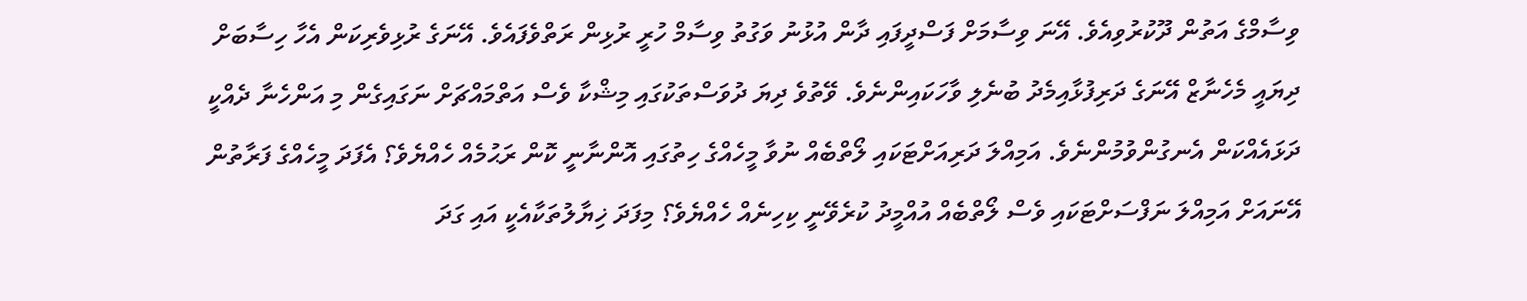ވިސާމްގެ އަތުން ދޫކުރުވިއެވެ. އޭނަ ވިސާމަށް ފަސްދީފައި ދާން އުޅުނު ވަގުތު ވިސާމް ހުރީ ރުޅިން ރަތްވެފައެވެ. އޭނަގެ ރުޅިވެރިކަން އެހާ ހިސާބަށް ދިޔައީ މެހެނާޒް އޭނަގެ ދަރިފުޅާއިމެދު ބުނެލި ވާހަކައިންނެވެ. ވޭތުވެ ދިޔަ ދުވަސްތަކުގައި މިޝްކާ ވެސް އަތްމައްޗަށް ނަގައިގެން މި އަންހެނާ ދެއްކީ ދަޅައެއްކަން އެނގުންވުމުންނެވެ. އަމިއްލަ ދަރިއަށްޓަކައި ލޯތްބެއް ނުވާ މީހެއްގެ ހިތުގައި އޮންނާނީ ކޮން ރަޙުމެއް ހެއްޔެވެ؟ އެފަދަ މީހެއްގެ ފަރާތުން އޭނައަށް އަމިއްލަ ނަފްސަށްޓަކައި ވެސް ލޯތްބެއް އުއްމީދު ކުރެވޭނީ ކިހިނެއް ހެއްޔެވެ؟ މިފަދަ ޚިޔާލުތަކާއެކީ އައި ގަދަ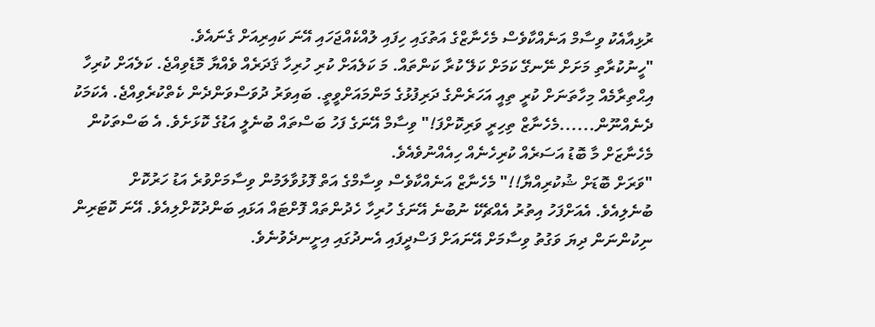ރުޅިއާއެކު ވިސާމް އަނެއްކާވެސް މެހެނާޒްގެ އަތުގައި ހިފައި ލުއްކެއްޖަހައި އޭނަ ކައިރިއަށް ގެނައެވެ.
"ހީނުކުރާތި މަށަށް ނޭނގޭ ކަމަށް ކަލޭ ކުރާ ކަންތައް. މަ ކަލެއަށް ކުރި ހުރިހާ ޤަދަރެއް ވެއްޔާ މޮޑެވިއްޖެ. ކަލެއަށް ކުރިހާ އިޙްތިރާމެއް މިހާތަނަށް ކުރީ ތިއީ އަހަރެންގެ ދަރިފުޅުގެ މަންމައަށްވީތީ. ބައިވަރު ދުވަސްވަންދެން ކެތްކުރެވިއްޖެ. އެކަމަކު ދެނެއްނޫން......މެހެނާޒް ތިހިރީ ވަރިކޮށްފަ!" ވިސާމް އޭނަގެ ފަހު ބަސްތައް ބުނެލީ އަޑުގެ ކޮޅަށެވެ. އެ ބަސްތަކުން މެހެނާޒަށް މާ ބޮޑު އަސަރެއް ކުރިހެނެއް ހިއެއްނުވެއެވެ.
"ވަރަށް ބޮޑަށް ޝުކުރިއްޔާ!!" މެހެނާޒް އަނެއްކާވެސް ވިސާމްގެ އަތް ފޮޅުވާލަމުން ވިސާމަށްވުރެ އަޑު ހަރުކޮށް ބުނެލިއެވެ. އެއަށްފަހު އިތުރު އެއްޗެކޭ ނުބުނެ އޭނަގެ ހުރިހާ ހެދުންތައް ފޮށްޓައް އަޅައި ބަންދުކޮށްލިއެވެ. އޭނަ ކޮޓަރިން ނިކުންނަން ދިޔަ ވަގުތު ވިސާމަށް އޭނައަށް ފަސްދީފައި އެނދުގައި އިށީނދެވުނެވެ.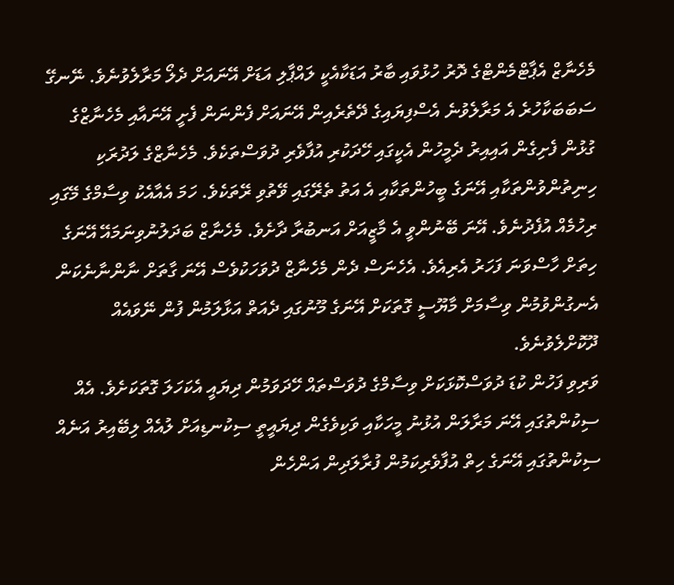މެހެނާޒް އެޕާޓްމެންޓްގެ ދޮރު ހުޅުވައި ބާރު އަޑަކާއެކީ ލައްޕާލި އަޑަށް އޭނައަށް ދެލޯ މަރާލެވުނެވެ. ނޭނގޭ ސަބަބަކާހުރެ އެ މަރާލެވުނެ އެސްފިޔައިގެ ދޭތެރެއިން އޭނައަށް ފެންނަން ފެށީ އޭނައާއި މެހެނާޒްގެ ގުޅުން ފެށިގެން އައިއިރު ދެމީހުން އެކީގައި ހޭދަކުރި އުފާވެރި ދުވަސްތަކެވެ. މެހެނާޒްގެ ލަދުރަކި ހިނިތުންވުންތަކާއި އޭނަގެ ބީހުންތަކާއި އެ އަތު ތެރޭގައި ވޭތުވި ރޭތަކެވެ. ހަމަ އެއާއެކު ވިސާމްގެ މޭގައި ރިހުމެއް އުފެދުނެވެ. އޭނަ ބޭނުންވީ އެ މާޒީއަށް އަނބުރާ ދާށެވެ. މެހެނާޒް ބަދަލުނުވިނަމައޭ އޭނަގެ ހިތަށް ހާސްވަނަ ފަހަރު އެރިއެވެ. އެހެނަސް ދެން މެހެނާޒް ދުވަހަކުވެސް އޭނަ ގާތަށް ނާންނާނެކަން އެނގުންވުމުން ވިސާމަށް މާޔޫސީ ގޮތަކަށް އޭނަގެ މޫނުގައި ދެއަތް އަޅާލަމުން ފުން ނޭވައެއް ދޫކޮށްލެވުނެވެ.
ވަރިވި ފަހުން ކުޑަ ދުވަސްކޮޅަކަށް ވިސާމްގެ ދުވަސްތައް ހޭދަވަމުން ދިޔައީ އެކަހަލަ ގޮތަކަށެވެ. އެއް ސިކުންތުގައި އޭނަ މަރާލަން އުޅުނު މީހަކާއި ވަކިވެގެން ދިޔައީތީ ސިކުނޑިއަށް ލުއެއް ލިބޭއިރު އަނެއް ސިކުންތުގައި އޭނަގެ ހިތް އުފާވެރިކަމުން ފުރާލަދިން އަންހެން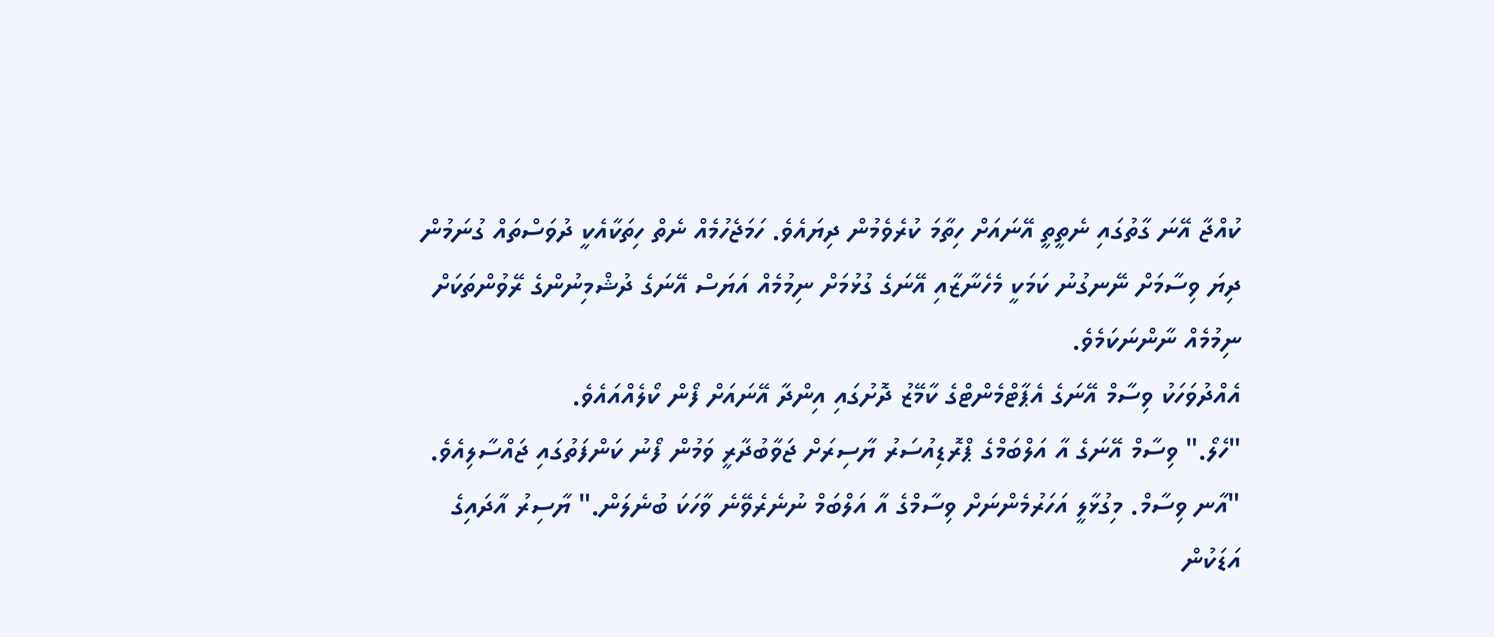ކުއްޖާ އޭނަ ގާތުގައި ނެތީތީ އޭނައަށް ހިތާމަ ކުރެވެމުން ދިޔައެވެ. ހަމަޖެހުމެއް ނެތް ހިތަކާއެކީ ދުވަސްތައް ގުނަމުން  ދިޔަ ވިސާމަށް ނޭނގުނު ކަމަކީ މެހެނާޒާއި އޭނަގެ ގުޅުމަށް ނިމުމެއް އަޔަސް އޭނަގެ ދުޝްމިނުންގެ ރޭވުންތަކަށް ނިމުމެއް ނާންނަކަމެވެ.
އެއްދުވަހަކު ވިސާމް އޭނަގެ އެޕާޓްމެންޓްގެ ކާމޭޒު ދޮށުގައި އިންދާ އޭނައަށް ފޯން ކޯލެއްއައެވެ.
"ހެލޯ." ވިސާމް އޭނަގެ އާ އަލްބަމްގެ ޕްރޮޑިއުސަރު ޔާސިރަށް ޖަވާބުދާރީ ވަމުން ފޯނު ކަންފަތުގައި ޖައްސާލިއެވެ.
"އާނ ވިސާމް. މިގުޅާލީ އަހަރުމެންނަށް ވިސާމްގެ އާ އަލްބަމް ނުނެރެވޭނެ ވާހަކަ ބުނެލަން." ޔާސިރު އާދައިގެ އަޑަކުން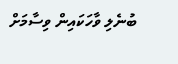ބުނެލި ވާހަކައިން ވިސާމަށް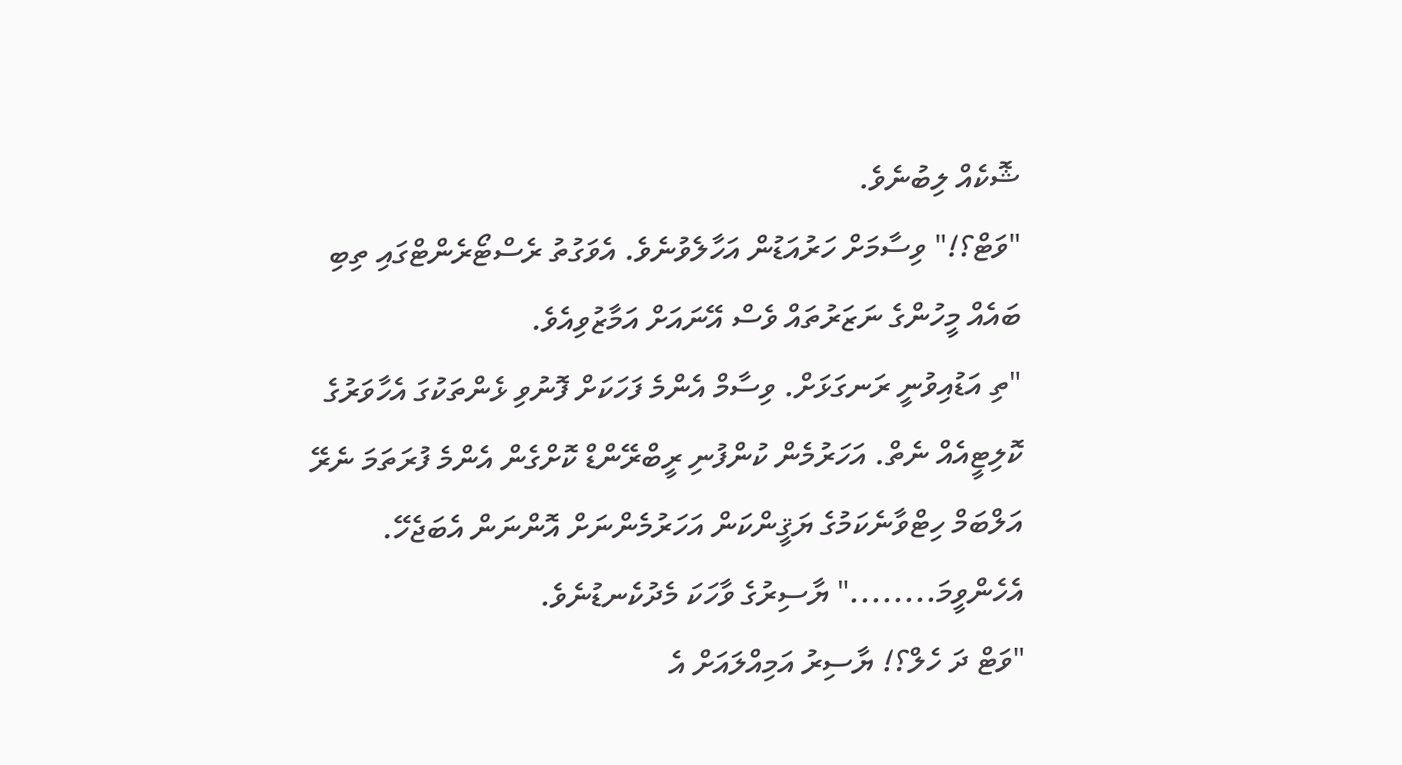ޝޮކެއް ލިބުނެވެ.
"ވަޓް؟!" ވިސާމަށް ހަރުއަޑުން އަހާލެވުނެވެ. އެވަގުތު ރެސްޓޯރެންޓްގައި ތިބި ބައެއް މީހުންގެ ނަޒަރުތައް ވެސް އޭނައަށް އަމާޒުވިއެވެ.
"ތި އަޑުއިވުނީ ރަނގަޅަށް. ވިސާމް އެންމެ ފަހަކަށް ފޮނުވި ޅެންތަކުގަ އެހާވަރުގެ ކޮލިޓީއެއް ނެތް. އަހަރުމެން ކުންފުނި ރީބްރޭންޑް ކޮށްގެން އެންމެ ފުރަތަމަ ނެރޭ އަލްބަމް ހިޓްވާނެކަމުގެ ޔަޤީންކަން އަހަރުމެންނަށް އޮންނަން އެބަޖެހޭ. އެހެންވީމަ........" ޔާސިރުގެ ވާހަކަ މެދުކެނޑުނެވެ.
"ވަޓް ދަ ހެލް؟! ޔާސިރު އަމިއްލައަށް އެ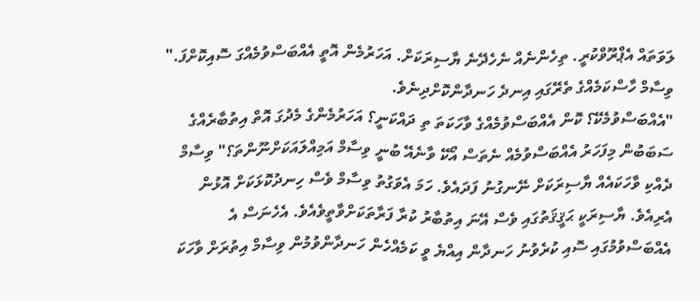ލަވަތައް އެޕްރޫވްކުރީ. ތިހެންނެއް ނެހެދޭނެ ޔާސިރަކަށް. އަހަރުމެން އޮތީ އެއްބަސްވުމެއްގަ ސޮއިކޮށްފަ." ވިސާމް ހާސްކަމެއްގެ ތެރޭގައި އިނދެ ހަނދާންކޮށްދިނެވެ.
"އެއްބަސްވުމެކޭ؟ ކޮން އެއްބަސްވުމެއްގެ ވާހަކަތަ ތި ދައްކަނީ؟ އަހަރުމެންގެ މެދުގަ އޮތް އިތުބާރެއްގެ ސަބަބުން މިފަހަރު އެއްބަސްވުމެއް ނެތަސް އޯކޭ ވާނެއޭ ބުނީ ވިސާމް އަމިއްލައަކަށްނޫންތަ؟" ވިސާމް ދެއްކި ވާހަކައެއް ޔާސިރަކަށް ނޭނގުނު ފަދައެވެ. ހަމަ އެވަގުތު ވިސާމް ވެސް ހިނދުކޮޅަކަށް އޮޅުން އެރިއެވެ. ޔާސިރަކީ ޙަޤީޤަތުގައި ވެސް އޭނަ އިތުބާރު ކުރާ ފަރާތަކަށްވާތީވެއެވެ. އެހެނަސް އެ އެއްބަސްވުމުގައި ސޮއި ކުރެވުނު ހަނދާން އިއްޔެ ވީ ކަމެއްހެން ހަނދާންވުމުން ވިސާމް އިތުރަށް ވާހަކަ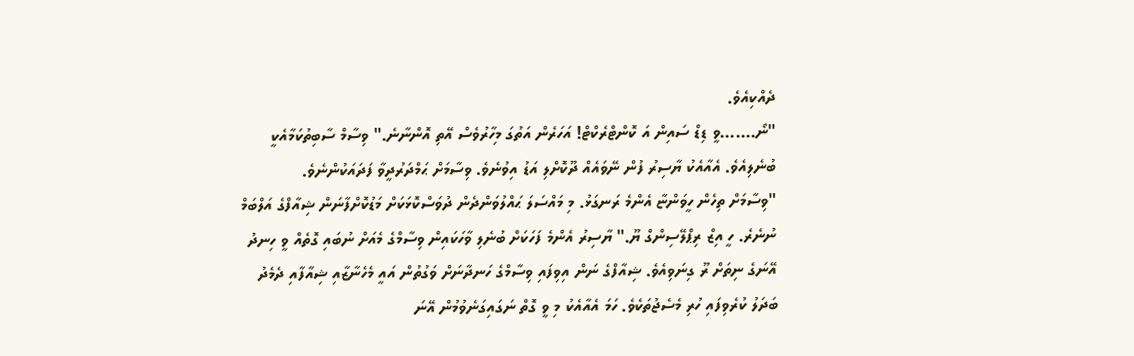ދެއްކިއެވެ.
"ނޯ.......ވީ ޑިޑް ސައިން އަ ކޮންޓްރެކްޓް! އަހަރެން އަތުގަ މިހާރުވެސް އޭތި އޮންނާނެ." ވިސާމް ސާބިތުކަމާއެކީ ބުނެލިއެވެ. އެއާއެކު ޔާސިރު ފުން ނޭވައެއް ދޫކޮށްލި އަޑު އިވުނެވެ. ވިސާމަށް ޙަމްދަރުދީވާ ފަދައަކުންނެވެ.
"ވިސާމަށް ތިހެން ހީވަންޏާ އެންމެ ރަނގަޅު. މި މައްސަލަ ޙައްލުވަންދެން ދުވަސްކޮޅަކަށް މަޑުކޮށްފާނަން ޝިއާފްގެ އަލްބަމް ނުނެރެ. ހީ އިޒް ރިޕްލޭސިންގް ޔޫ." ޔާސިރު އެންމެ ފަހަކަށް ބުނެލި ވާހަކައިން ވިސާމްގެ މެއަށް ނުބައި ގޮތެއް ވީ ހިނދު އޭނަގެ ނިތަށް ރޫ ގިނަވިއެވެ. ޝިއާފްގެ ނަން އިވިފައި ވިސާމްގެ ހަނދާނަށް ވަގުތުން އައީ މެހެނާޒާއި ޝިއާފާއި ދެމެދު ބަދަލު ކުރެވިފައި ހުރި މެސެޖުތަކެވެ. ހަމަ އެއާއެކު މި ވީ ގޮތް ނަގައިގަނެވުމުން އޭނަ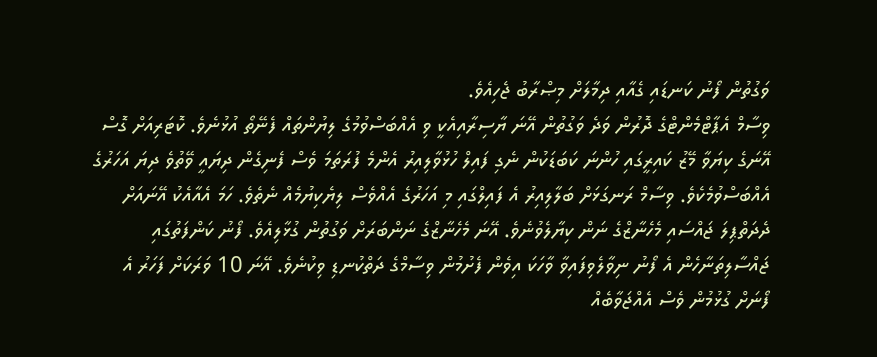ވަގުތުން ފޯނު ކަނޑައި ގެއާއި ދިމާލަށް މިޞްރާބު ޖެހިއެވެ.
ވިސާމް އެޕާޓްމެންޓްގެ ދޮރުން ވަދެ ވަގުތުން އޭނަ ޔާސިރާއިއެކީ ވި އެއްބަސްވުމުގެ ލިޔުންތައް ފެނޭތޯ އުޅުނެވެ. ކޮޓަރިއަށް ގޮސް އޭނަގެ ކިޔަވާ މޭޒު ކައިރީގައި ހުންނަ ކަބަޑަކުން ނެގި ފައިލް ހުޅުވާލިއިރު އެންމެ ފުރަތަމަ ވެސް ފެނިގެން ދިޔައީ ވޭތުވެ ދިޔަ އަހަރުގެ އެއްބަސްވުމެކެވެ. ވިސާމް ރަނގަޅަށް ބަލާލިއިރު އެ ފައިލްގައި މި އަހަރުގެ އެއްވެސް ލިޔެކިޔުމެއް ނެތެވެ. ހަމަ އެއާއެކު އޭނައަށް ދެދަތްޕިލަ ޖައްސައި މެހެނާޒްގެ ނަން ކިޔާލެވުނެވެ. އޭނަ މެހެނާޒްގެ ނަންބަރަށް ވަގުތުން ގުޅާލިއެވެ. ފޯނު ކަންފަތުގައި ޖައްސާލިތަނާހެން އެ ފޯނު ނިވާލެވިފައިވާ ވާހަކަ އިވެން ފެށުމުން ވިސާމްގެ ދަތްކުނޑި ވިކުނެވެ. އޭނަ 10 ވަރަކަށް ފަހަރު އެ ފޯނަށް ގުޅުމުން ވެސް އެއްޖަވާބެއް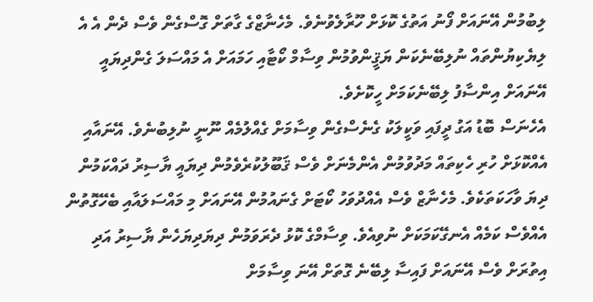ލިބުމުން އޭނައަށް ފޯނު އަތުގެ ކޮޅަށް ހޫރާލެވުނެވެ. މެހެނާޒްގެ ގާތަށް ގޮސްގެން ވެސް ދެން އެ އެ ލިޔެކިޔުންތައް ނުލިބޭނެކަން ޔަޤީންވުމުން ވިސާމް ކޯޓާއި ހަމައަށް އެ މައްސަލަ ގެންދިޔައީ އޭނައަށް އިންސާފު ލިބޭނެކަމަށް ހީކޮށެވެ.
އެހެނަސް ބޮޑު އަގު ދީފައި ވަކީލަކު ގެނެސްގެން ވިސާމަށް ގެއްލުމެއް ނޫނީ ނުލިބުނެވެ. އޭނައާއި އެއްކޮޅަށް ހުރި ހެކިތައް މަދުވުމުން އެންމެނަށް ވެސް ޤަބޫލުކުރެވެމުން ދިޔައީ ޔާސިރު ދައްކަމުން ދިޔަ ވާހަކަތަކެވެ. މެހެނާޒް ވެސް އެއްދުވަހު ކޯޓަށް ގެނައުމުން އޭނައަށް މި މައްސަލައާއި ބެހޭގޮތުން އެއްވެސް ކަމެއް އެނގޭކަމަކަށް ނުވިއެވެ. ވިސާމްގެ ކޮޅު ދެރަވަމުން ދިޔަދިޔަހެން ޔާސިރު އަދި އިތުރަށް ވެސް އޭނައަށް ފައިސާ ލިބޭނެ ގޮތަށް އޭނަ ވިސާމަށް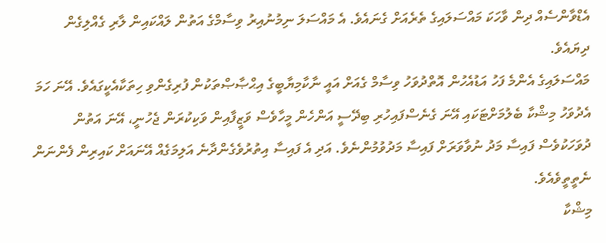އެޑްވާންސެއް ދިން ވާހަކަ މައްސަލައިގެ ތެރެއަށް ގެނައެވެ. އެ މައްސަލަ ނިމުނުއިރު ވިސާމްގެ އަތުން ލައްކައިން ލާރި ގެއްލިގެން ދިޔައެވެ.
މައްސަލައިގެ އެންމެ ފަހު އަޑުއެހުން އޮތްދުވަހު ވިސާމް ގެއަށް އައީ ނާކާމިޔާބީގެ އިޙްޞާޞްތަކުން ފުރިގެންވި ހިތަކާއެކީގައެވެ. އޭނަ ހަމަ އެދުވަހު މިޝްކާ ބެލުމަށްޓަކައި އޭނަ ގެނެސްފައިހުރި ބިދޭސީ އަންހެން މީހާވެސް ވަޒީފާއިން ވަކިކުރަން ޖެހުނީ، އޭނަ އަތުން ދުވަހަކުވެސް ފައިސާ މަދު ނުވާވަރަށް ފައިސާ މަދުވުމުންނެވެ. އަދި އެ ފައިސާ އިތުރުވެގެންދާނެ އަލިމަގެއް އޭނައަށް ކައިރިން ފެންނަން ނެތީތީވެއެވެ.
މިޝްކާ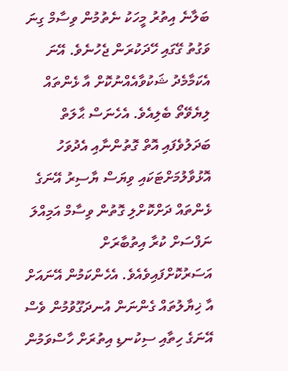ބަލާނެ އިތުރު މީހަކު ނެތުމުން ވިސާމް ގިނަ ވަގުތު ގޭގައި ހޭދަކުރަން ޖެހުނެވެ. އޭނަ އެކަމާމެދު ޝަކުވާއެއްނުކޮށް އާ ޅެންތައް ލިޔެވޭތޯ ބެލިއެވެ. އެހެނަސް ޙާލަތް ބަދަލުވެފައި އޮތް ގޮތުންނާއި އެދުވަހު އޮޅުވާލުމަށްޓަކައި ވިޔަސް ޔާސިރު އޭނަގެ ޅެންތައް ދަށްކޮށްލި ގޮތުން ވިސާމް އަމިއްލަ ނަފްސަށް ކުރާ އިތުބާރަށް އަސަރުކޮށްފައިވެއެވެ. އެހެންކަމުން އޭނައަށް އާ ޚިޔާލުތައް ގެންނަން އުނދަގޫވުމުން ވެސް އޭނަގެ ހިތާއި ސިކުނޑި އިތުރަށް ހާސްވަމުން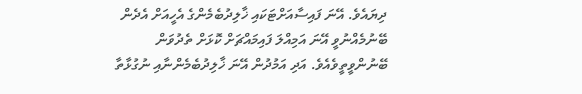ދިޔައެވެ. އޭނަ ފައިސާއަށްޓަކައި ޚާލިދުބެމެންގެ އެހީއަށް އެދެން ބޭނުމެއްނުވީ އޭނަ އަމިއްލަ ފައިމައްޗަށް ކޮޅަށް ތެދުވަން ބޭނުންވީތީވެއެވެ. އަދި އަމުދުން އޭނަ ޚާލިދުބެމެންނާއި ނުގުޅާތާ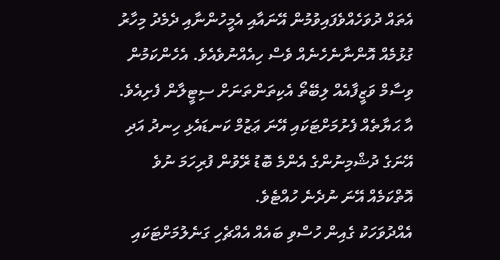އެތައް ދުވަހެއްވެފައިވުމުން އޭނައާއި އެމީހުންނާއި ދެމެދު މިހާރު ގުޅުމެއް އޮންނާނެހެނެއް ވެސް ހިއެއްނުވެއެވެ. އެހެންކަމުން ވިސާމް ވަޒީފާއެއް ލިބޭތޯ އެކިތަންތަނަށް ސިޓީލާން ފެށިއެވެ. އާ ޙަޔާތެއް ފެށުމަށްޓަކައި އޭނަ ޢަޒުމް ކަނޑައެޅި ހިނދު އަދި އޭނަގެ ދުޝްމިނުންގެ އެންމެ ބޮޑު ރޭވުން ފުރިހަމަ ނުވެ އޮތްކަމެއް އޭނަ ނުދެނެ ހުއްޓެވެ.
އެއްދުވަހަކު ގެއިން ހުސްވި ބައެއް އެއްޗެހި ގަނެލުމަށްޓަކައި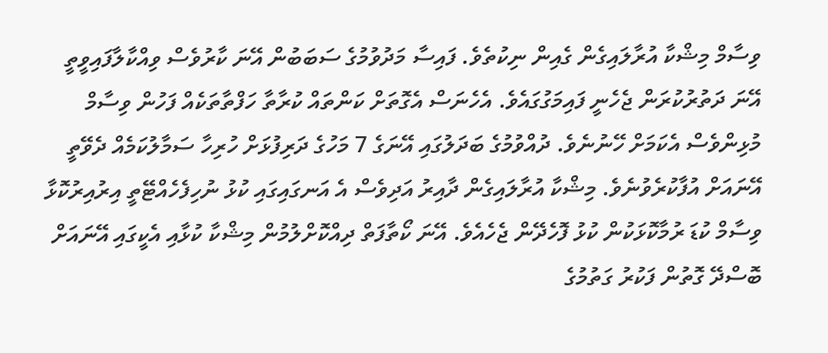ވިސާމް މިޝްކާ އުރާލައިގެން ގެއިން ނިކުތެވެ. ފައިސާ މަދުވުމުގެ ސަބަބުން އޭނަ ކާރުވެސް ވިއްކާލާފައިވީތީ އޭނަ ދަތުރުކުރަން ޖެހެނީ ފައިމަގުގައެވެ. އެހެނަސް އެގޮތަށް ކަންތައް ކުރާތާ ހަފްތާތަކެއް ފަހުން ވިސާމް މުޅިންވެސް އެކަމަށް ހޭނުނެވެ. ދުއްވުމުގެ ބަދަލުގައި އޭނަގެ 7 މަހުގެ ދަރިފުޅަށް ހުރިހާ ސަމާލުކަމެއް ދެވޭތީ އޭނައަށް އުފާކުރެވުނެވެ. މިޝްކާ އުރާލައިގެން ދާއިރު އަދިވެސް އެ އަނގައިގައި ކުޅު ނުހިފެހެއްޓޭތީ އިރުއިރުކޮޅާ ވިސާމް ކުޑަ ރުމާކޮޅަކުން ކުޅު ފޮހެދޭން ޖެހެއެވެ. އޭނަ ކޯތާފަތް ދިއްކޮށްލުމުން މިޝްކާ ކުޅާއި އެކީގައި އޭނައަށް ބޮސްދޭ ގޮތުން ފަކުރު ގަތުމުގެ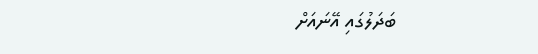ބަދަލުގައި އޭނައަށް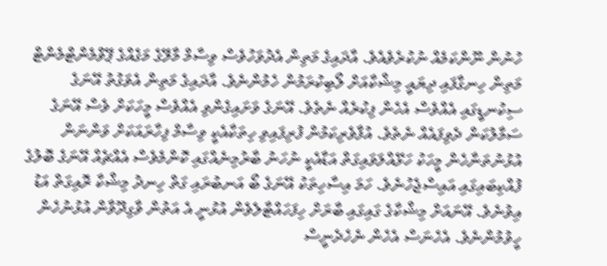ހުނުން ނޫންކަމެއް ނުކުރެވެއެވެ. އާދައިގެ މަތިން އެދުވަހުވެސް ވިސާމް މާލޭގެ މަގެއްގެ ޕޭވްމެންޓްމެންޓް މަތިން ހިނގާފައި ދިޔައީ މިޝްކާއަށް ލޯބިކުރަމުން ހެމުންނެވެ. އާދައިގެ މަތިން އެވަގުތު އޭނަގެ ސިކުނޑީގައި އެއްވެސް އެހެން ފިކުރެއް ނެތެވެ. އޭނަގެ ވަށައިގެންވި އެއްވެސް މީހަކަށް ވެސް އޭނަގެ ސަމާލުކަން ދެވިފައެއް ނެތެވެ. އުފާވެރިކަމުން ފުރިފައިވި ހިތަކާއެކީ ވިސާމް ފިހާރައަކަށް ވަންނަން އުޅުނުތަނާހެން މީހަކު ހަޅޭއްލަވައިގަތް އަޑާއެކީ ނުހަނު ބާރުމިނެއްގައި ކޮންމެވެސް އެއްޗެއް އޭނަގެ ބޮލުގެ ފުއްކިބައިގައި އައިސްޖެހުނެވެ. ހަމަ އިސާހިތަކު އޭނަގެ ބޯ އަނބުރައި ގަތް ހިނދު މިޝްކާ ރޮއިގަތް އަޑު އިވުނެވެ. އޭނައަށް މިޝްކާގެ ގައިގައި ބާރަށް ހިފަހައްޓާލެވެން އުޅުނީ އެ އަތުން ވާގިދޫވާން އުޅުނުހެން ހީވުމުންނެވެ. އެހެނަސް އެހެން ނެހެދެނީސް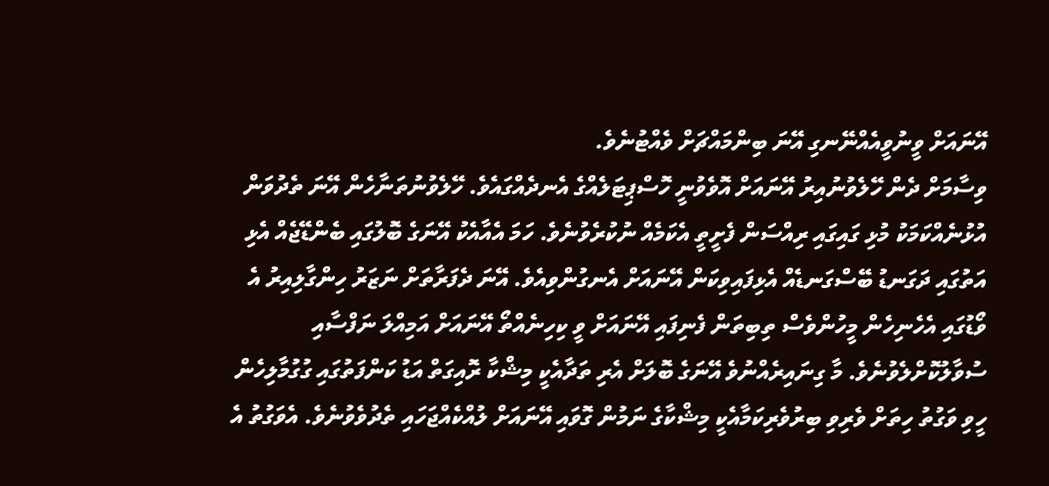އޭނައަށް ވީނުވީއެއްނޭނގި އޭނަ ބިންމައްޗަށް ވެއްޓުނެވެ.
ވިސާމަށް ދެން ހޭލެވުނުއިރު އޭނައަށް އޮވެވުނީ ހޮސްޕިޓަލެއްގެ އެނދެއްގައެވެ. ހޭލެވުނުތަނާހެން އޭނަ ތެދުވަން އުޅުނެއްކަމަކު މުޅި ގައިގައި ރިއްސަން ފެށީތީ އެކަމެއް ނުކުރެވުނެވެ. ހަމަ އެއާއެކު އޭނަގެ ބޮލުގައި ބެންޑޭޖެއް އެޅި އަތުގައި ދަގަނޑު ބޭސްގަނޑެއް އެޅިފައިވިކަން އޭނައަށް އެނގުންވިއެވެ. އޭނަ ދެފަރާތަށް ނަޒަރު ހިންގާލިއިރު އެ ވޯޑުގައި އެހެނިހެން މީހުންވެސް ތިބިތަން ފެނިފައި އޭނައަށް ވީ ކިހިނެއްތޯ އޭނައަށް އަމިއްލަ ނަފްސާއި ސުވާލުކޮށްލެވުނެވެ. މާ ގިނައިރެއްނުވެ އޭނަގެ ބޮލަށް އެރި ތަދާއެކީ މިޝްކާ ރޮއިގަތް އަޑު ކަންފަތުގައި ގުގުމާލިހެން ހީވި ވަގުތު ހިތަށް ވެރިވި ބިރުވެރިކަމާއެކީ މިޝްކާގެ ނަމުން ގޮވައި އޭނައަށް ލުއްކެއްޖަހައި ތެދުވެވުނެވެ. އެވަގުތު އެ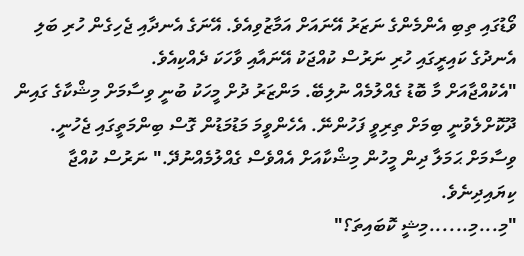ވޯޑުގައި ތިބި އެންމެންގެ ނަޒަރު އޭނައަށް އަމާޒުވިއެވެ. އޭނަގެ އެނދާއި ޖެހިގެން ހުރި ބަލި އެނދުގެ ކައިރީގައި ހުރި ނަރުސް ކުއްޖަކު އޭނައާއި ވާހަކަ ދެއްކިއެވެ.
"އެކުއްޖާއަށް މާ ބޮޑު ގެއްލުމެއް ނުލިބޭ. މަންޒަރު ދުށް މީހަކު ބުނީ ވިސާމަށް މިޝްކާގެ ގައިން ދޫކޮށްލެވުނީ ބިމަށް ތިރިވީ ފަހުންނޭ. އެހެންވީމަ މަޑުމަޑުން ގޮސް ބިންމަތީގައި ޖެހުނީ. ވިސާމަށް ޙަމަލާ ދިން މީހުން މިޝްކާއަށް އެއްވެސް ގެއްލުމެއްނުދޭ." ނަރުސް ކުއްޖާ ކިޔައިދިނެވެ.
"މި...މި......މިޝީ ކޮބައިތަ؟"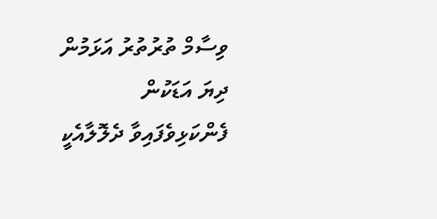ވިސާމް ތުރުތުރު އަޅަމުން ދިޔަ އަޑަކުން ފެންކަޅިވެފައިވާ ދެލޮލާއެކީ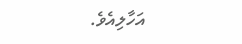އަހާލިއެވެ.